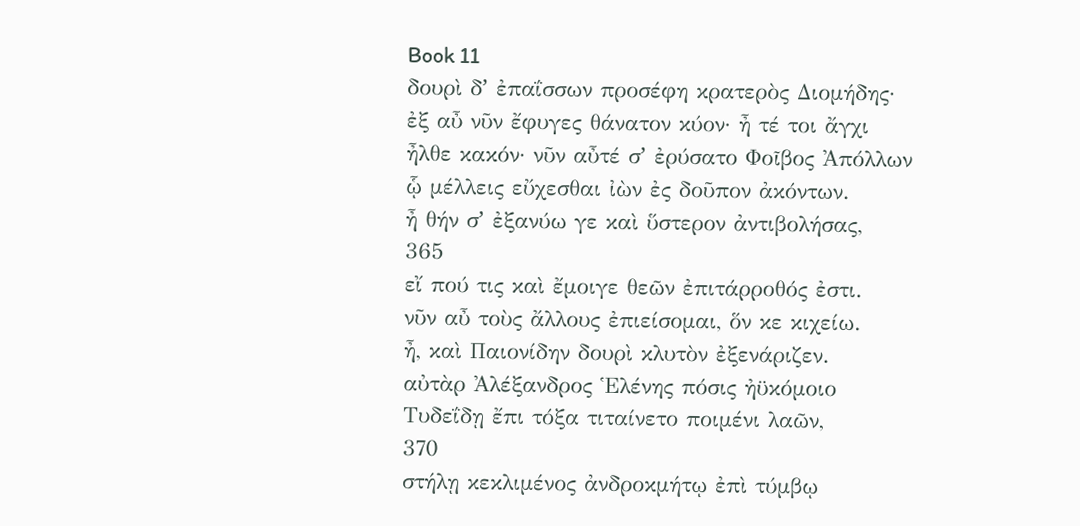Book 11
δουρὶ δʼ ἐπαΐσσων προσέφη κρατερὸς Διομήδης·
ἐξ αὖ νῦν ἔφυγες θάνατον κύον· ἦ τέ τοι ἄγχι
ἦλθε κακόν· νῦν αὖτέ σʼ ἐρύσατο Φοῖβος Ἀπόλλων
ᾧ μέλλεις εὔχεσθαι ἰὼν ἐς δοῦπον ἀκόντων.
ἦ θήν σʼ ἐξανύω γε καὶ ὕστερον ἀντιβολήσας,
365
εἴ πού τις καὶ ἔμοιγε θεῶν ἐπιτάρροθός ἐστι.
νῦν αὖ τοὺς ἄλλους ἐπιείσομαι, ὅν κε κιχείω.
ἦ, καὶ Παιονίδην δουρὶ κλυτὸν ἐξενάριζεν.
αὐτὰρ Ἀλέξανδρος Ἑλένης πόσις ἠϋκόμοιο
Τυδεΐδῃ ἔπι τόξα τιταίνετο ποιμένι λαῶν,
370
στήλῃ κεκλιμένος ἀνδροκμήτῳ ἐπὶ τύμβῳ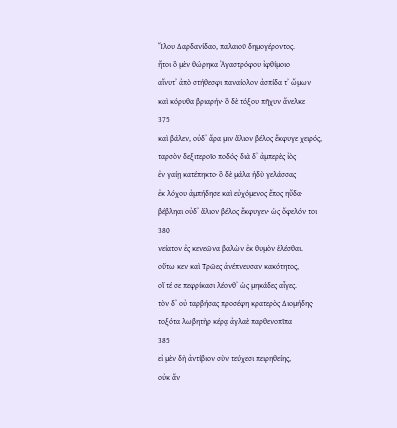Ἴλου Δαρδανίδαο, παλαιοῦ δημογέροντος.
ἤτοι ὃ μὲν θώρηκα Ἀγαστρόφου ἰφθίμοιο
αἴνυτʼ ἀπὸ στήθεσφι παναίολον ἀσπίδα τʼ ὤμων
καὶ κόρυθα βριαρήν· ὃ δὲ τόξου πῆχυν ἄνελκε
375
καὶ βάλεν, οὐδʼ ἄρα μιν ἅλιον βέλος ἔκφυγε χειρός,
ταρσὸν δεξιτεροῖο ποδός· διὰ δʼ ἀμπερὲς ἰὸς
ἐν γαίῃ κατέπηκτο· ὃ δὲ μάλα ἡδὺ γελάσσας
ἐκ λόχου ἀμπήδησε καὶ εὐχόμενος ἔπος ηὔδα·
βέβληαι οὐδʼ ἅλιον βέλος ἔκφυγεν· ὡς ὄφελόν τοι
380
νείατον ἐς κενεῶνα βαλὼν ἐκ θυμὸν ἑλέσθαι.
οὕτω κεν καὶ Τρῶες ἀνέπνευσαν κακότητος,
οἵ τέ σε πεφρίκασι λέονθʼ ὡς μηκάδες αἶγες.
τὸν δʼ οὐ ταρβήσας προσέφη κρατερὸς Διομήδης·
τοξότα λωβητὴρ κέρᾳ ἀγλαὲ παρθενοπῖπα
385
εἰ μὲν δὴ ἀντίβιον σὺν τεύχεσι πειρηθείης,
οὐκ ἄν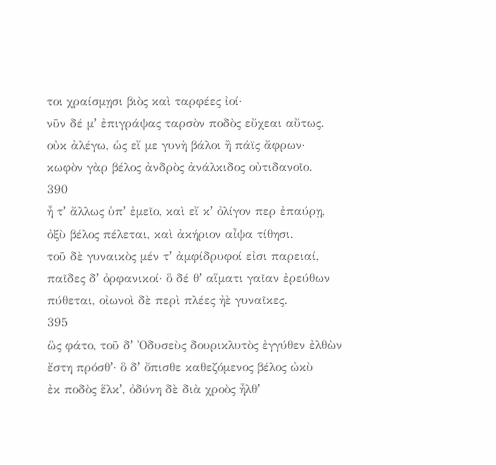τοι χραίσμῃσι βιὸς καὶ ταρφέες ἰοί·
νῦν δέ μʼ ἐπιγράψας ταρσὸν ποδὸς εὔχεαι αὔτως.
οὐκ ἀλέγω, ὡς εἴ με γυνὴ βάλοι ἢ πάϊς ἄφρων·
κωφὸν γὰρ βέλος ἀνδρὸς ἀνάλκιδος οὐτιδανοῖο.
390
ἦ τʼ ἄλλως ὑπʼ ἐμεῖο, καὶ εἴ κʼ ὀλίγον περ ἐπαύρῃ,
ὀξὺ βέλος πέλεται, καὶ ἀκήριον αἶψα τίθησι.
τοῦ δὲ γυναικὸς μέν τʼ ἀμφίδρυφοί εἰσι παρειαί,
παῖδες δʼ ὀρφανικοί· ὃ δέ θʼ αἵματι γαῖαν ἐρεύθων
πύθεται, οἰωνοὶ δὲ περὶ πλέες ἠὲ γυναῖκες.
395
ὣς φάτο, τοῦ δʼ Ὀδυσεὺς δουρικλυτὸς ἐγγύθεν ἐλθὼν
ἔστη πρόσθʼ· ὃ δʼ ὄπισθε καθεζόμενος βέλος ὠκὺ
ἐκ ποδὸς ἕλκʼ, ὀδύνη δὲ διὰ χροὸς ἦλθʼ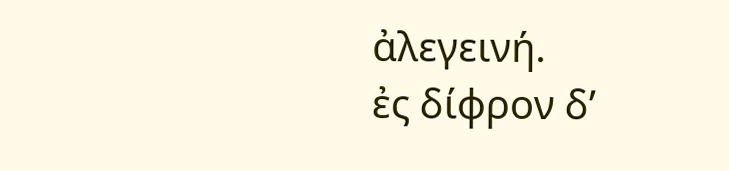ἀλεγεινή.
ἐς δίφρον δʼ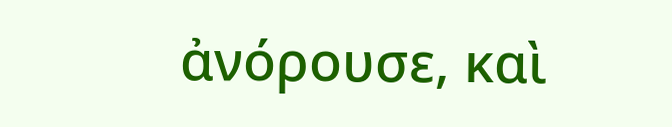ἀνόρουσε, καὶ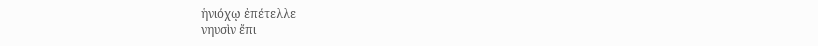ἡνιόχῳ ἐπέτελλε
νηυσὶν ἔπι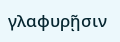γλαφυρῇσιν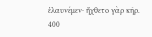ἐλαυνέμεν· ἤχθετο γὰρ κῆρ.
400